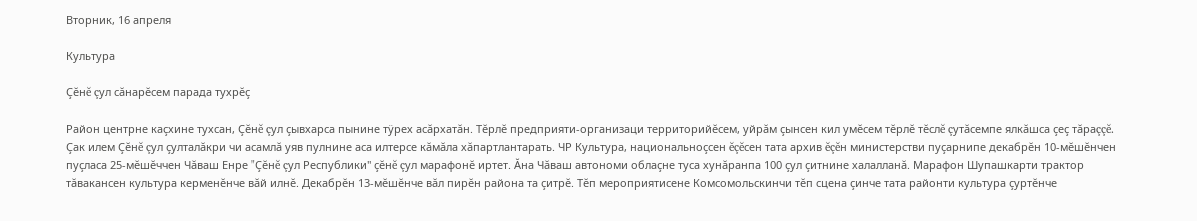Вторник, 16 апреля

Культура

Çĕнĕ çул сăнарĕсем парада тухрĕç

Район центрне каçхине тухсан, Çĕнĕ çул çывхарса пынине тÿрех асăрхатăн. Тĕрлĕ предприяти-организаци территорийĕсем, уйрăм çынсен кил умĕсем тĕрлĕ тĕслĕ çутăсемпе ялкăшса çеç тăраççĕ. Çак илем Çĕнĕ çул çулталăкри чи асамлă уяв пулнине аса илтерсе кăмăла хăпартлантарать. ЧР Культура, национальноçсен ĕçĕсен тата архив ĕçĕн министерстви пуçарнипе декабрĕн 10-мĕшĕнчен пуçласа 25-мĕшĕччен Чăваш Енре "Çĕнĕ çул Республики" çĕнĕ çул марафонĕ иртет. Ăна Чăваш автономи облаçне туса хунăранпа 100 çул çитнине халалланă. Марафон Шупашкарти трактор тăвакансен культура керменĕнче вăй илнĕ. Декабрĕн 13-мĕшĕнче вăл пирĕн района та çитрĕ. Тĕп мероприятисене Комсомольскинчи тĕп сцена çинче тата районти культура çуртĕнче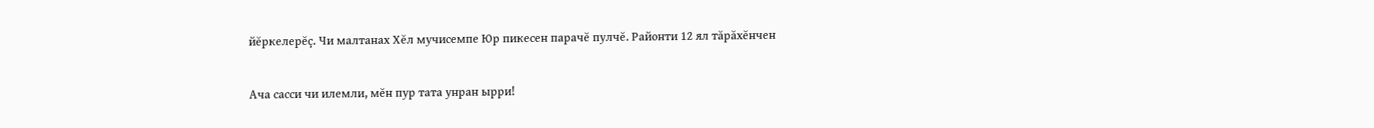йĕркелерĕç. Чи малтанах Хĕл мучисемпе Юр пикесен парачĕ пулчĕ. Районти 12 ял тăрăхĕнчен

Ача сасси чи илемли, мĕн пур тата унран ырри!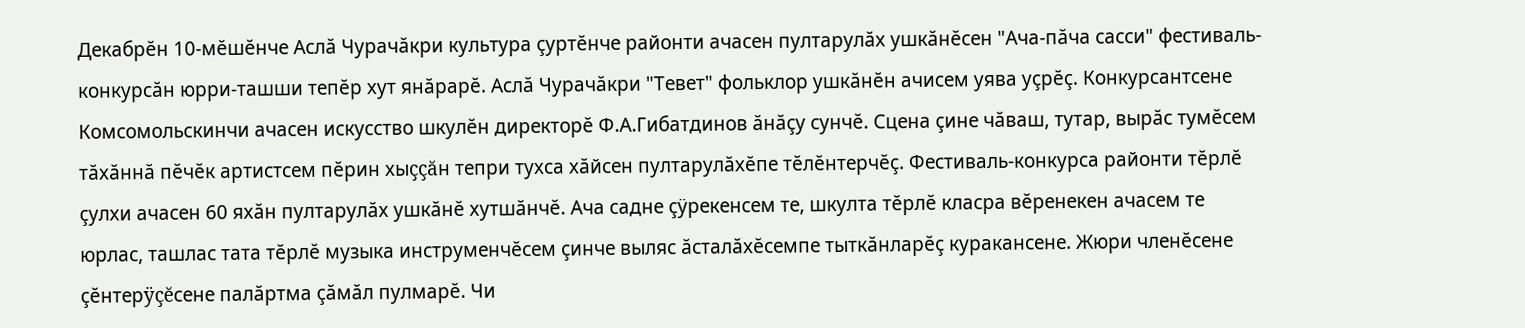Декабрĕн 10-мĕшĕнче Аслă Чурачăкри культура çуртĕнче районти ачасен пултарулăх ушкăнĕсен "Ача-пăча сасси" фестиваль-конкурсăн юрри-ташши тепĕр хут янăрарĕ. Аслă Чурачăкри "Тевет" фольклор ушкăнĕн ачисем уява уçрĕç. Конкурсантсене Комсомольскинчи ачасен искусство шкулĕн директорĕ Ф.А.Гибатдинов ăнăçу сунчĕ. Сцена çине чăваш, тутар, вырăс тумĕсем тăхăннă пĕчĕк артистсем пĕрин хыççăн тепри тухса хăйсен пултарулăхĕпе тĕлĕнтерчĕç. Фестиваль-конкурса районти тĕрлĕ çулхи ачасен 60 яхăн пултарулăх ушкăнĕ хутшăнчĕ. Ача садне çÿрекенсем те, шкулта тĕрлĕ класра вĕренекен ачасем те юрлас, ташлас тата тĕрлĕ музыка инструменчĕсем çинче выляс ăсталăхĕсемпе тыткăнларĕç куракансене. Жюри членĕсене çĕнтерÿçĕсене палăртма çăмăл пулмарĕ. Чи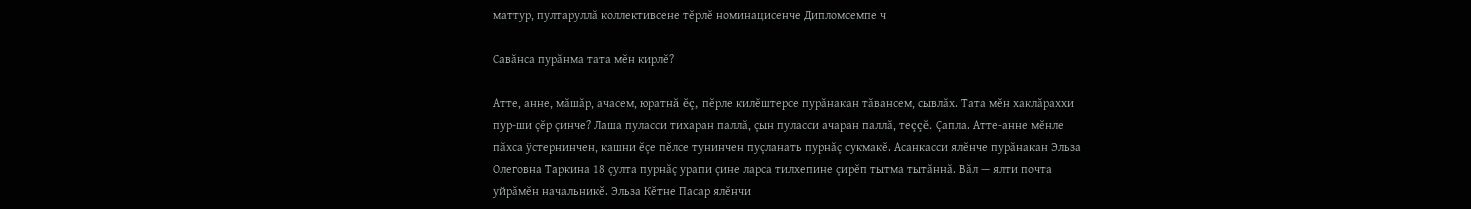маттур, пултаруллă коллективсене тĕрлĕ номинацисенче Дипломсемпе ч

Савăнса пурăнма тата мĕн кирлĕ?

Атте, анне, мăшăр, ачасем, юратнă ĕç, пĕрле килĕштерсе пурăнакан тăвансем, сывлăх. Тата мĕн хаклăраххи пур-ши çĕр çинче? Лаша пуласси тихаран паллă, çын пуласси ачаран паллă, теççĕ. Çапла. Атте-анне мĕнле пăхса ÿстернинчен, кашни ĕçе пĕлсе тунинчен пуçланать пурнăç сукмакĕ. Асанкасси ялĕнче пурăнакан Эльза Олеговна Таркина 18 çулта пурнăç урапи çине ларса тилхепине çирĕп тытма тытăннă. Вăл — ялти почта уйрăмĕн начальникĕ. Эльза Кĕтне Пасар ялĕнчи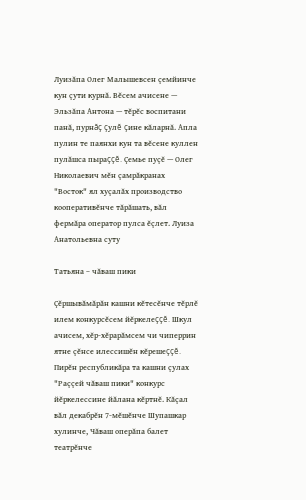Луизăпа Олег Малышевсен çемйинче кун çути курнă. Вĕсем ачисене — Эльзăпа Антона — тĕрĕс воспитани панă, пурнăç çулĕ çине кăларнă. Апла пулин те паянхи кун та вĕсене куллен пулăшса пыраççĕ. Çемье пуçĕ — Олег Николаевич мĕн çамрăкранах "Восток" ял хуçалăх производство кооперативĕнче тăрăшать, вăл фермăра оператор пулса ĕçлет. Луиза Анатольевна суту

Татьяна – чăваш пики

Çĕршывăмăрăн кашни кĕтесĕнче тĕрлĕ илем конкурсĕсем йĕркелеççĕ. Шкул ачисем, хĕр-хĕрарăмсем чи чиперрин ятне çĕнсе илессишĕн кĕрешеççĕ. Пирĕн республикăра та кашни çулах "Раççей чăваш пики" конкурс йĕркелессине йăлана кĕртнĕ. Кăçал вăл декабрĕн 7-мĕшĕнче Шупашкар хулинче, Чăваш оперăпа балет театрĕнче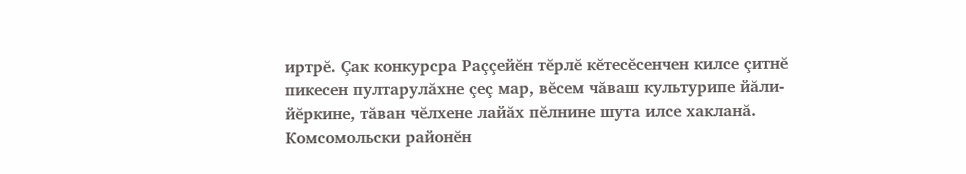иртрĕ. Çак конкурсра Раççейĕн тĕрлĕ кĕтесĕсенчен килсе çитнĕ пикесен пултарулăхне çеç мар, вĕсем чăваш культурипе йăли-йĕркине, тăван чĕлхене лайăх пĕлнине шута илсе хакланă. Комсомольски районĕн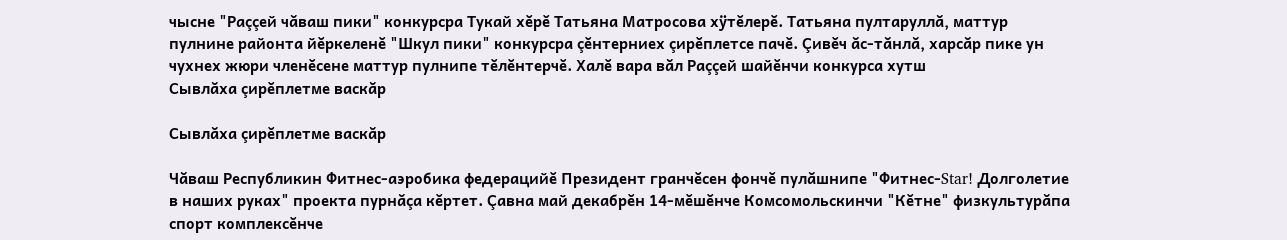чысне "Раççей чăваш пики" конкурсра Тукай хĕрĕ Татьяна Матросова хÿтĕлерĕ. Татьяна пултаруллă, маттур пулнине районта йĕркеленĕ "Шкул пики" конкурсра çĕнтерниех çирĕплетсе пачĕ. Çивĕч ăс-тăнлă, харсăр пике ун чухнех жюри членĕсене маттур пулнипе тĕлĕнтерчĕ. Халĕ вара вăл Раççей шайĕнчи конкурса хутш
Сывлăха çирĕплетме васкăр

Сывлăха çирĕплетме васкăр

Чăваш Республикин Фитнес-аэробика федерацийĕ Президент гранчĕсен фончĕ пулăшнипе "Фитнес-Star! Долголетие в наших руках" проекта пурнăçа кĕртет. Çавна май декабрĕн 14-мĕшĕнче Комсомольскинчи "Кĕтне" физкультурăпа спорт комплексĕнче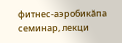фитнес-аэробикăпа семинар, лекци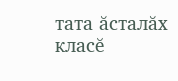тата ăсталăх класĕ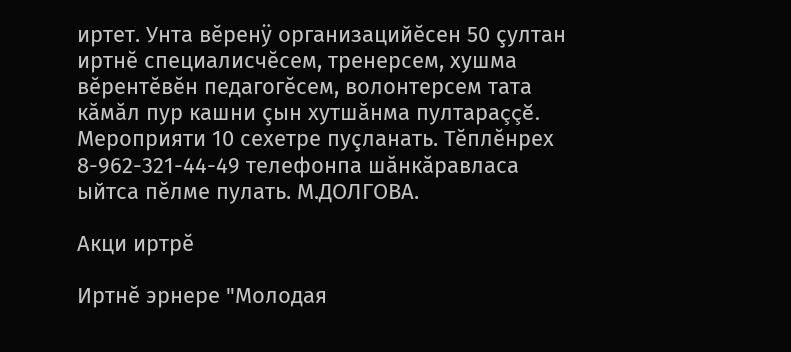иртет. Унта вĕренÿ организацийĕсен 50 çултан иртнĕ специалисчĕсем, тренерсем, хушма вĕрентĕвĕн педагогĕсем, волонтерсем тата кăмăл пур кашни çын хутшăнма пултараççĕ. Мероприяти 10 сехетре пуçланать. Тĕплĕнрех 8-962-321-44-49 телефонпа шăнкăравласа ыйтса пĕлме пулать. М.ДОЛГОВА.

Акци иртрĕ

Иртнĕ эрнере "Молодая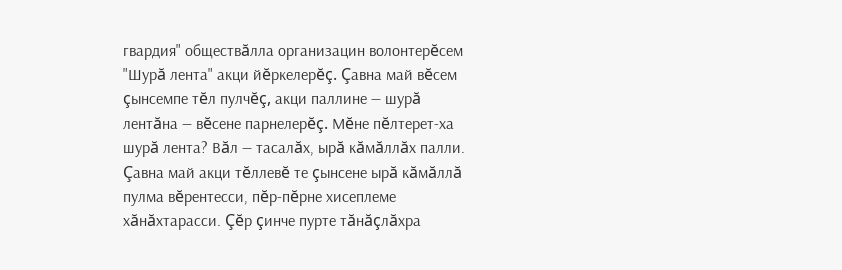гвардия" обществăлла организацин волонтерĕсем "Шурă лента" акци йĕркелерĕç. Çавна май вĕсем çынсемпе тĕл пулчĕç, акци паллине — шурă лентăна — вĕсене парнелерĕç. Мĕне пĕлтерет-ха шурă лента? Вăл — тасалăх, ырă кăмăллăх палли. Çавна май акци тĕллевĕ те çынсене ырă кăмăллă пулма вĕрентесси, пĕр-пĕрне хисеплеме хăнăхтарасси. Çĕр çинче пурте тăнăçлăхра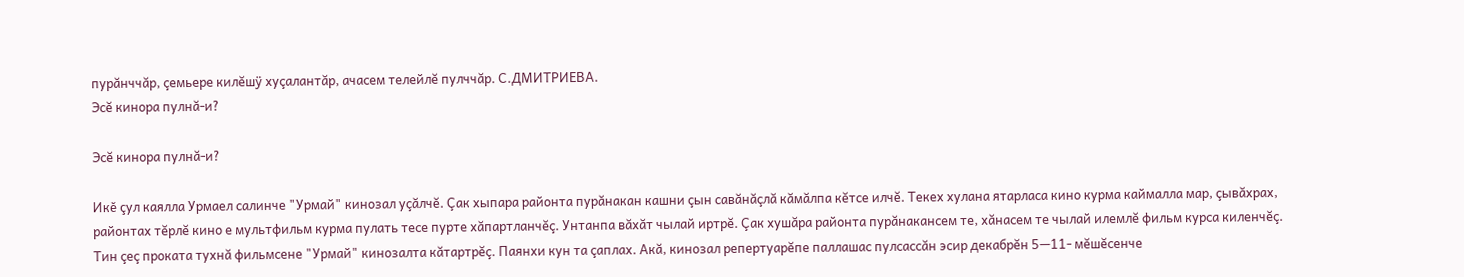пурăнччăр, çемьере килĕшÿ хуçалантăр, ачасем телейлĕ пулччăр. С.ДМИТРИЕВА.
Эсĕ кинора пулнă-и?

Эсĕ кинора пулнă-и?

Икĕ çул каялла Урмаел салинче "Урмай" кинозал уçăлчĕ. Çак хыпара районта пурăнакан кашни çын савăнăçлă кăмăлпа кĕтсе илчĕ. Текех хулана ятарласа кино курма каймалла мар, çывăхрах, районтах тĕрлĕ кино е мультфильм курма пулать тесе пурте хăпартланчĕç. Унтанпа вăхăт чылай иртрĕ. Çак хушăра районта пурăнакансем те, хăнасем те чылай илемлĕ фильм курса киленчĕç. Тин çеç проката тухнă фильмсене "Урмай" кинозалта кăтартрĕç. Паянхи кун та çаплах. Акă, кинозал репертуарĕпе паллашас пулсассăн эсир декабрĕн 5—11- мĕшĕсенче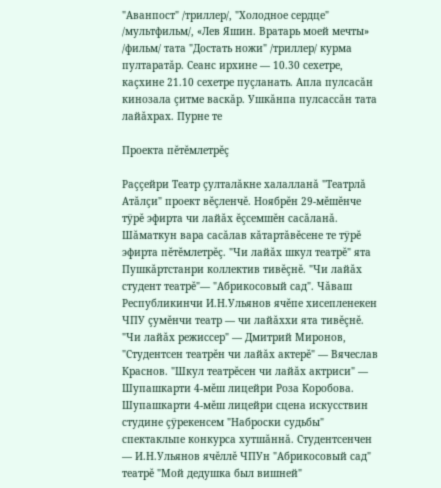"Аванпост" /триллер/, "Холодное сердце" /мультфильм/, «Лев Яшин. Вратарь моей мечты» /фильм/ тата "Достать ножи" /триллер/ курма пултаратăр. Сеанс ирхине — 10.30 сехетре, каçхине 21.10 сехетре пуçланать. Апла пулсасăн кинозала çитме васкăр. Ушкăнпа пулсассăн тата лайăхрах. Пурне те

Проекта пĕтĕмлетрĕç

Раççейри Театр çулталăкне халалланă "Театрлă Атăлçи" проект вĕçленчĕ. Ноябрĕн 29-мĕшĕнче тÿрĕ эфирта чи лайăх ĕçсемшĕн сасăланă. Шăматкун вара сасăлав кăтартăвĕсене те тÿрĕ эфирта пĕтĕмлетрĕç. "Чи лайăх шкул театрĕ" ята Пушкăртстанри коллектив тивĕçнĕ. "Чи лайăх студент театрĕ"— "Абрикосовый сад". Чăваш Республикинчи И.Н.Ульянов ячĕпе хисепленекен ЧПУ çумĕнчи театр — чи лайăххи ята тивĕçнĕ. "Чи лайăх режиссер" — Дмитрий Миронов, "Студентсен театрĕн чи лайăх актерĕ" — Вячеслав Краснов. "Шкул театрĕсен чи лайăх актриси" — Шупашкарти 4-мĕш лицейри Роза Коробова. Шупашкарти 4-мĕш лицейри сцена искусствин студине çÿрекенсем "Наброски судьбы" спектакльпе конкурса хутшăннă. Студентсенчен — И.Н.Ульянов ячĕллĕ ЧПУн "Абрикосовый сад" театрĕ "Мой дедушка был вишней"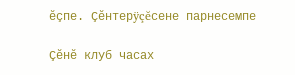ĕçпе. Çĕнтерÿçĕсене парнесемпе

Çĕнĕ клуб часах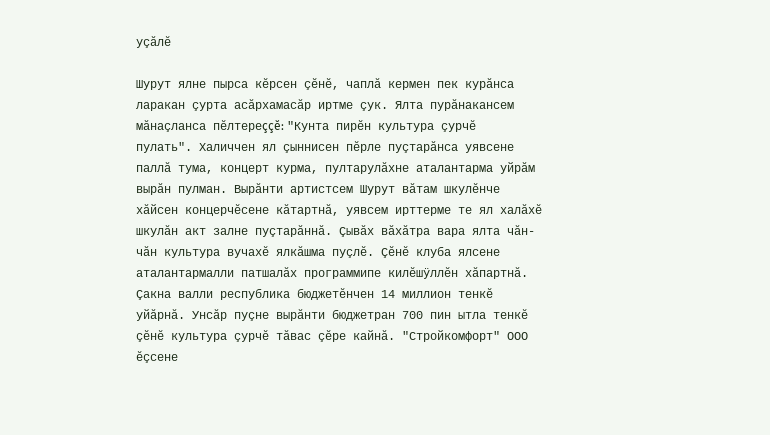уçăлĕ

Шурут ялне пырса кĕрсен çĕнĕ, чаплă кермен пек курăнса ларакан çурта асăрхамасăр иртме çук. Ялта пурăнакансем мăнаçланса пĕлтереççĕ: "Кунта пирĕн культура çурчĕ пулать". Халиччен ял çыннисен пĕрле пуçтарăнса уявсене паллă тума, концерт курма, пултарулăхне аталантарма уйрăм вырăн пулман. Вырăнти артистсем Шурут вăтам шкулĕнче хăйсен концерчĕсене кăтартнă, уявсем ирттерме те ял халăхĕ шкулăн акт залне пуçтарăннă. Çывăх вăхăтра вара ялта чăн-чăн культура вучахĕ ялкăшма пуçлĕ. Çĕнĕ клуба ялсене аталантармалли патшалăх программипе килĕшÿллĕн хăпартнă. Çакна валли республика бюджетĕнчен 14 миллион тенкĕ уйăрнă. Унсăр пуçне вырăнти бюджетран 700 пин ытла тенкĕ çĕнĕ культура çурчĕ тăвас çĕре кайнă. "Стройкомфорт" ООО ĕçсене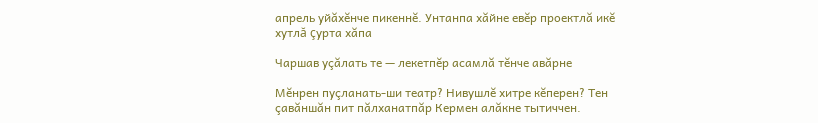апрель уйăхĕнче пикеннĕ. Унтанпа хăйне евĕр проектлă икĕ хутлă çурта хăпа

Чаршав уçăлать те — лекетпĕр асамлă тĕнче авăрне

Мĕнрен пуçланать-ши театр? Нивушлĕ хитре кĕперен? Тен çавăншăн пит пăлханатпăр Кермен алăкне тытиччен.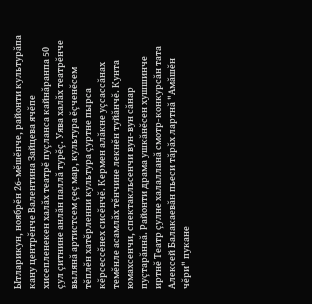Ытларикун, ноябрĕн 26-мĕшĕнче, районти культурăпа кану центрĕнче Валентина Зайцева ячĕпе хисепленекен халăх театрĕ пуçланса кайнăранпа 50 çул çитнине анлăн паллă турĕç. Уява халăх театрĕнче вылянă артистсем çеç мар, культура ĕçченĕсем тĕплĕн хатĕрленни культура çуртне пырса кĕрсессĕнех сисĕнчĕ. Кермен алăкне уçсассăнах темĕнле асамлăх тĕнчине лекнĕн туйăнчĕ. Кунта юмахсенчи, спектакльсенчи вун-вун сăнар пуçтарăннă. Районти драма ушкăнĕсен хушшинче иртнĕ Театр çулне халалланă смотр-конкурсăн тата Алексей Балакаевăн пьеси тăрăх лартнă "Амăшĕн чĕри" пукане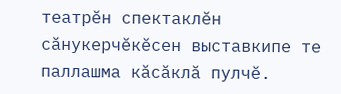театрĕн спектаклĕн сăнукерчĕкĕсен выставкипе те паллашма кăсăклă пулчĕ.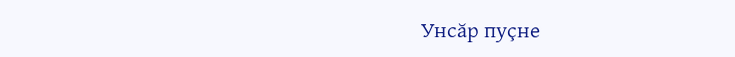Унсăр пуçне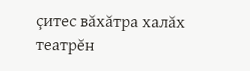çитес вăхăтра халăх театрĕн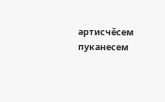артисчĕсем пуканесем